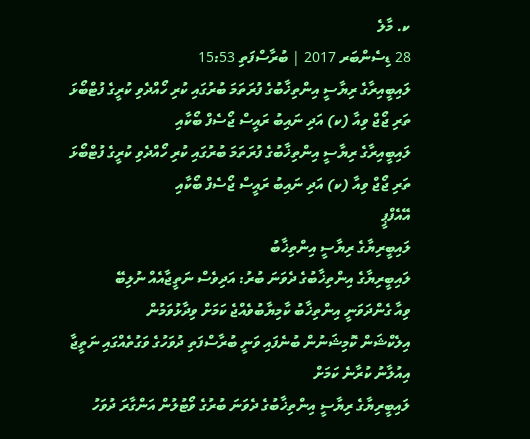ކ. މާލެ
28 ޑިސެންބަރ 2017 | ބުރާސްފަތި 15:53
ލައިބީއިރާގެ ރިޔާސީ އިންތިޚާބުގެ ފުރަތަމަ ބުރުގައި ކުރި ހޯއްދެވި ކުރީގެ ފުޓްބޯޅަ ތަރި ޖޯޖް ވިއާ (ކ) އަދި ނައިބު ރައީސް ޖޯސެފް ބޯކާއި
ލައިބީއިރާގެ ރިޔާސީ އިންތިޚާބުގެ ފުރަތަމަ ބުރުގައި ކުރި ހޯއްދެވި ކުރީގެ ފުޓްބޯޅަ ތަރި ޖޯޖް ވިއާ (ކ) އަދި ނައިބު ރައީސް ޖޯސެފް ބޯކާއި
އޭއެފްޕީ
ލައިބީރިޔާގެ ރިޔާސީ އިންތިޚާބު
ލައިބީރިޔާގެ އިންތިޚާބުގެ ދެވަނަ ބުރު: އަދިވެސް ނަތީޖާއެއް ނުލިބޭ
ވިއާ ގެންދަވަނީ އިންތިޚާބު ކާމިޔާބުވެއްޖެ ކަމަށް ވިދާޅުވަމުން
އިލެކްޝަން ކޮމިޝަނުން ބުނެފައި ވަނީ ބުރާސްފަތި ދުވަހުގެ ވަގުތެއްގައި ނަތީޖާ އިއުލާނު ކުރާނެ ކަމަށް
ލައިބީރިޔާގެ ރިޔާސީ އިންތިޚާބުގެ ދެވަނަ ބުރުގެ ވޯޓުލުން އަންގާރަ ދުވަހު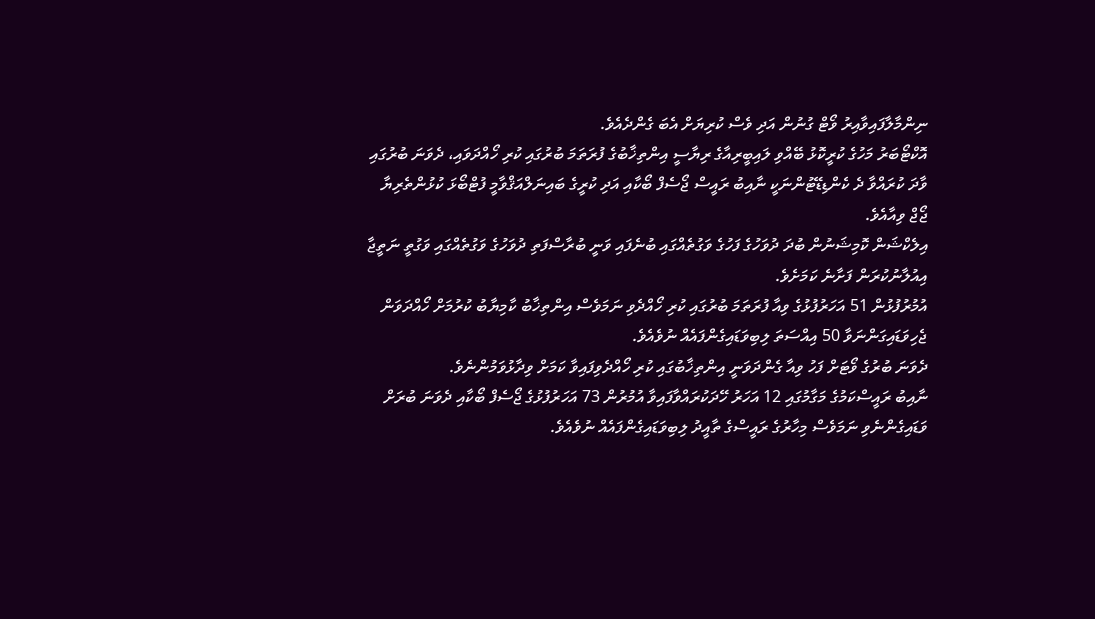ނިންމާލާފައިވާއިރު ވޯޓް ގުނުން އަދި ވެސް ކުރިޔަށް އެބަ ގެންދެއެވެ.
އޮކްޓޯބަރު މަހުގެ ކުރީކޮޅު ބޭއްވި ލައިބީރިއާގެ ރިޔާސީ އިންތިޚާބުގެ ފުރަތަމަ ބުރުގައި ކުރި ހޯއްދަވައި، ދެވަނަ ބުރުގައި ވާދަ ކުރައްވާ ދެ ކެންޑިޑޭޓުންނަކީ ނާއިބު ރައީސް ޖޯސެފް ބޯކާއި އަދި ކުރީގެ ބައިނަލްއަޤްވާމީ ފުޓްބޯޅަ ކުޅުންތެރިޔާ ޖޯޖް ވިއާއެވެ.
އިލެކްޝަން ކޮމިޝަނުން ބުދަ ދުވަހުގެ ފަހުގެ ވަގުތެއްގައި ބުނެފައި ވަނީ ބުރާސްފަތި ދުވަހުގެ ވަގުތެއްގައި ވަގުތީ ނަތީޖާ އިއުލާނުކުރަން ފަށާނެ ކަމަށެވެ.
އުމުރުފުޅުން 51 އަހަރުފުޅުގެ ވިއާ ފުރަތަމަ ބުރުގައި ކުރި ހޯއްދެވި ނަމަވެސް އިންތިޚާބު ކާމިޔާބު ކުރުމަށް ހޯއްދަވަން ޖެހިވަޑައިގަންނަވާ 50 އިއްސަތަ ލިބިވަޑައިގެންފައެއް ނުވެއެވެ.
ދެވަނަ ބުރުގެ ވޯޓަށް ފަހު ވިއާ ގެންދަވަނީ އިންތިޚާބުގައި ކުރި ހޯއްދެވިފައިވާ ކަމަށް ވިދާޅުވަމުންނެވެ.
ނާއިބު ރައީސްކަމުގެ މަގާމުގައި 12 އަހަރު ހޭދަކުރައްވާފައިވާ އުމުރުން 73 އަހަރުފުޅުގެ ޖޯސެފް ބޯކާއި ދެވަނަ ބުރަށް ވަޑައިގެންނެވި ނަމަވެސް މިހާރުގެ ރައީސްގެ ތާއީދު ލިބިވަޑައިގެންފައެއް ނުވެއެވެ.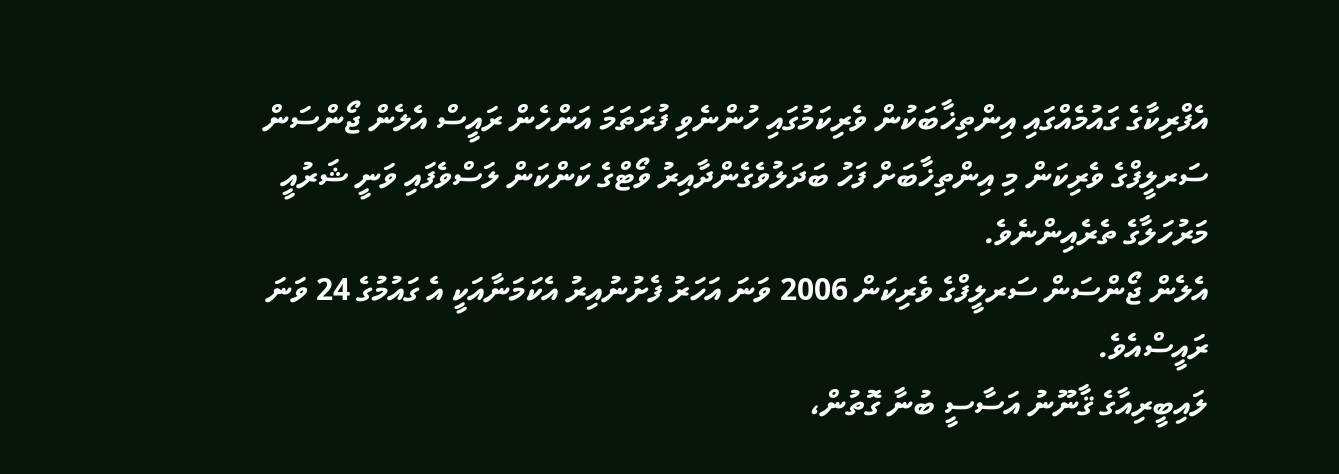އެފްރިކާގެ ގައުމެއްގައި އިންތިޚާބަކުން ވެރިކަމުގައި ހުންނެވި ފުރަތަމަ އަންހެން ރައީސް އެލެން ޖޯންސަން ސަރލީފްގެ ވެރިކަން މި އިންތިޚާބަށް ފަހު ބަދަލުވެގެންދާއިރު ވޯޓްގެ ކަންކަން ލަސްވެފައި ވަނީ ޝަރުއީ މަރުހަލާގެ ތެރެއިންނެވެ.
އެލެން ޖޯންސަން ސަރލީފްގެ ވެރިކަން 2006 ވަނަ އަހަރު ފެށުނުއިރު އެކަމަނާއަކީ އެ ގައުމުގެ 24 ވަނަ ރައީސްއެވެ.
ލައިބީރިއާގެ ޤާނޫނު އަސާސީ ބުނާ ގޮތުން،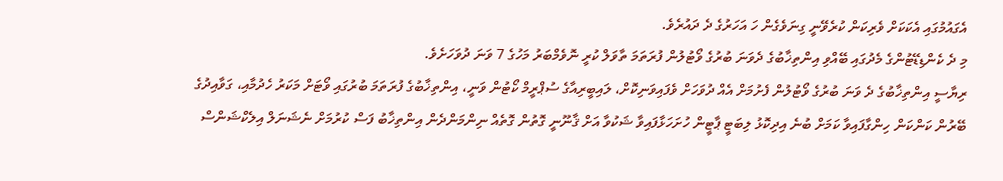އެގައުމުގައި އެކަކަށް ވެރިކަން ކުރެވޭނީ ގިނަވެގެން ހަ އަހަރުގެ ދެ ދައުރެވެ.
މި ދެ ކެންޑިޑޭޓުންގެ މެދުގައި ބޭއްވި އިންތިޚާބުގެ ދެވަނަ ބުރުގެ ވޯޓުލުން ފުރަތަމަ ތާވަލް ކުރީ ނޮވެމްބަރު މަހުގެ 7 ވަނަ ދުވަހަށެވެ.
ރިޔާސީ އިންތިޚާބުގެ ދެ ވަނަ ބުރުގެ ވޯޓުލުން ފެށުމަށް އެއް ދުވަހަށް ވެފައިވަނިކޮށް، ލައިބީރިއާގެ ސުޕްރީމް ކޯޓުން ވަނީ، އިންތިޚާބުގެ ފުރަތަމަ ބުރުގައި ވޯޓަށް މަކަރު ހެދުމާއި، ގަވާއިދުގެ ބޭރުން ކަންކަން ހިންގާފައިވާ ކަމަށް ބުނެ އިދިކޮޅު ލިބަޓީ ޕާޓީން ހުށަހަޅާފައިވާ ޝަކުވާ އަށް ޤާނޫނީ ގޮތުން ގޮތެއް ނިންމަންދެން އިންތިޚާބު ފަސް ކުރުމަށް ނެޝަނަލް އިލެކްޝަންސް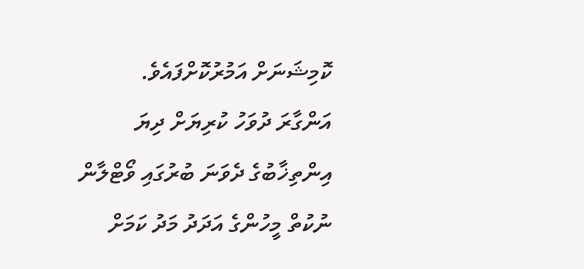ކޮމިޝަނަށް އަމުރުކޮށްފައެވެ.
އަންގާރަ ދުވަހު ކުރިޔަށް ދިޔަ އިންތިޚާބުގެ ދެވަނަ ބުރުގައި ވޯޓްލާން ނުކުތް މީހުންގެ އަދަދު މަދު ކަމަށް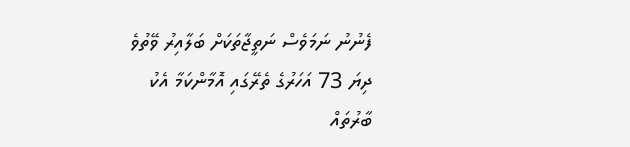ފެނުނު ނަމަވެސް ނަތީޖާތަކަށް ބަލާއިރު ވޭތުވެ ދިޔަ 73 އަހަރުގެ ތެރޭގައި އޮމާންކަމާ އެކު ބާރުތައް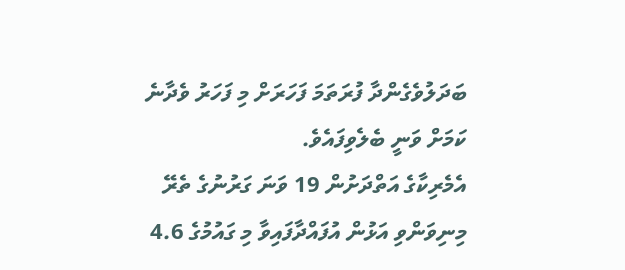ބަދަލުވެގެންދާ ފުރަތަމަ ފަހަރަށް މި ފަހަރު ވެދާނެ ކަމަށް ވަނީ ބެލެވިފައެވެ.
އެމެރިކާގެ އަތްދަށުން 19 ވަނަ ގަރުނުގެ ތެރޭ މިނިވަންވި އަޅުން އުފައްދާފައިވާ މި ގައުމުގެ 4.6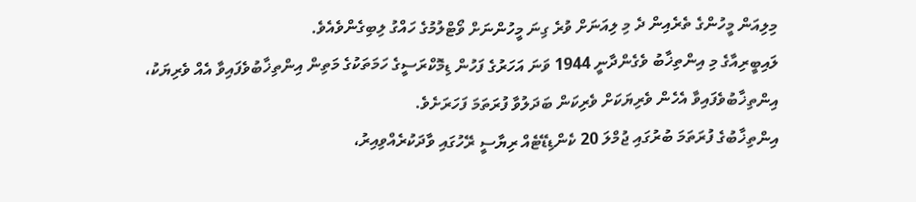މިލިއަން މީހުންގެ ތެރެއިން ދެ މި ލިއަނަށް ވުރެ ގިނަ މީހުންނަށް ވޯޓްލުމުގެ ހައްގު ލިބިގެންވެއެވެ.
ލައިބީރިއާގެ މި އިންތިޚާބު ވެގެންދާނީ 1944 ވަނަ އަހަރުގެ ފަހުން ޑިމޮކްރަސީގެ ހަމަތަކުގެ މަތިން އިންތިޚާބުވެފައިވާ އެއް ވެރިޔަކު، އިންތިޚާބުވެފައިވާ އެހެން ވެރިޔަކަށް ވެރިކަން ބަދަލުވާ ފުރަތަމަ ފަހަރަށެވެ.
އިންތިޚާބުގެ ފުރަތަމަ ބުރުގައި ޖުމްލަ 20 ކެންޑިޑޭޓެއް ރިޔާސީ ރޭހުގައި ވާދަކުރެއްވިއިރު،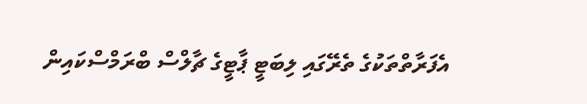އެފަރާތްތަކުގެ ތެރޭގައި ލިބަޓީ ޕާޓީގެ ޗާލްސް ބްރަމްސްކައިން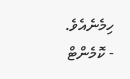ހިމެނެއެވެ.
- ކޮމެންޓް